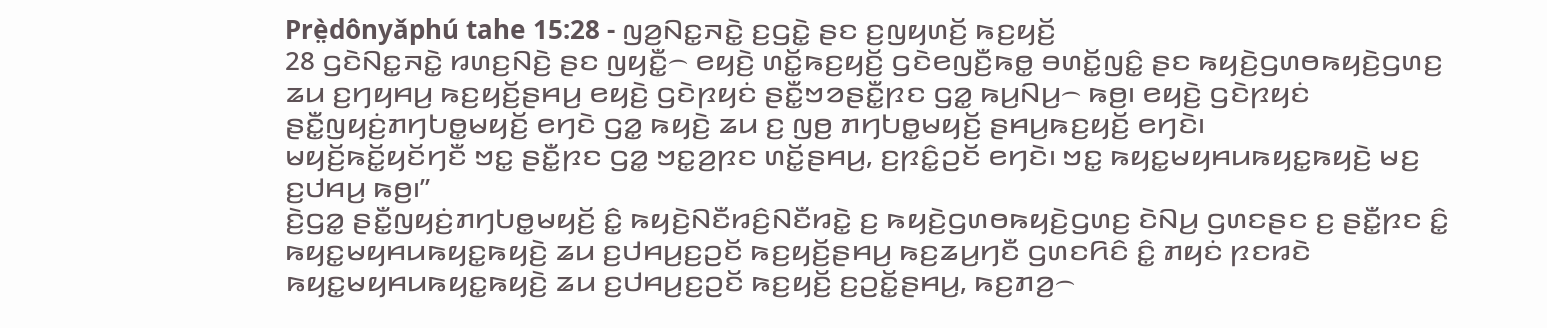Prè̤dônyǎphú tahe 15:28 - ꤜꤤ꤬ꤡꤢ꤭ꤏꤢꤧ꤭ ꤢ꤬ꤞꤢꤧ꤭ ꤔꤢ ꤢ꤬ꤜꤟꤛꤢꤩ꤬ ꤒꤢ꤬ꤟꤢꤩ꤬
28 ꤞꤢꤧꤡꤢ꤭ꤏꤢꤧ꤭ ꤙꤛꤢ꤬ꤡꤢꤧ꤬ ꤔꤢ ꤜꤟꤢꤪ꤭꤮ ꤕꤟꤢꤧ꤬ ꤛꤢꤩ꤭ꤒꤢ꤬ꤟꤢꤩ꤬ ꤞꤢꤧꤕꤜꤢꤪ꤬ꤒꤥ꤭ ꤋꤛꤢꤩ꤭ꤜꤢꤨ꤭ ꤔꤢ ꤒꤟꤢꤧ꤬ꤞꤛꤥꤒꤟꤢꤧ꤬ꤞꤛꤢ꤬ ꤘꤣ ꤢ꤬ꤚꤟꤌꤣ꤬ ꤒꤢ꤬ꤟꤢꤩ꤬ꤔꤌꤣ꤬ ꤕꤟꤢꤧ꤬ ꤞꤢꤧꤐꤟꤢꤦ ꤔꤢꤪ꤭ꤠꤤꤔꤢꤪ꤭ꤐꤢ ꤞꤤ꤭ ꤒꤣ꤬ꤡꤣ꤬꤮ ꤒꤥ꤬꤯ ꤕꤟꤢꤧ꤬ ꤞꤢꤧꤐꤟꤢꤦ ꤔꤢꤪ꤭ꤜꤟꤢꤦ꤬ꤊꤚꤝꤥ꤭ꤗꤟꤢꤩ꤬ ꤕꤚꤢꤧ ꤞꤤ꤭ ꤒꤟꤢꤧ꤬ ꤘꤣ ꤢ꤬ ꤜꤥ꤬ ꤊꤚꤝꤥ꤭ꤗꤟꤢꤩ꤬ ꤔꤌꤣ꤬ꤒꤢ꤬ꤟꤢꤩ꤬ ꤕꤚꤢꤧ꤯
ꤗꤟꤢꤩ꤬ꤒꤢꤩ꤭ꤟꤢꤩꤚꤢꤪ ꤠꤢ꤭ ꤔꤢꤪ꤭ꤐꤢ ꤞꤤ꤭ ꤠꤢ꤭ꤤ꤬ꤐꤢ ꤛꤢꤩ꤭ꤔꤌꤣ꤬, ꤢ꤬ꤐꤢꤨ꤭ꤑꤢꤩ ꤕꤚꤢꤧ꤯ ꤠꤢ꤭ ꤒꤟꤢ꤭ꤗꤟꤌꤣꤒꤟꤢ꤭ꤒꤟꤢꤧ꤬ ꤗꤢ꤬ ꤢ꤬ꤓꤌꤣ꤬ ꤒꤥ꤬꤯”
ꤢꤧ꤬ꤞꤤ꤭ ꤔꤢꤪ꤭ꤜꤟꤢꤦ꤬ꤊꤚꤝꤥ꤭ꤗꤟꤢꤩ꤬ ꤢꤨ꤭ ꤒꤟꤢꤧ꤬ꤡꤢꤪꤙꤢꤨ꤬ꤡꤢꤪꤙꤢꤧ꤭ ꤢ꤬ ꤒꤟꤢꤧ꤬ꤞꤛꤥꤒꤟꤢꤧ꤬ꤞꤛꤢ꤬ ꤢꤧꤡꤣ꤬ ꤞꤛꤢꤔꤢ ꤢ꤬ ꤔꤢꤪ꤭ꤐꤢ ꤢꤨ꤭ ꤒꤟꤢ꤭ꤗꤟꤌꤣꤒꤟꤢ꤭ꤒꤟꤢꤧ꤬ ꤘꤣ ꤢ꤬ꤓꤌꤣ꤬ꤢ꤬ꤑꤢꤩ ꤒꤢ꤬ꤟꤢꤩ꤬ꤔꤌꤣ꤬ ꤒꤢ꤬ꤘꤣ꤬ꤚꤢꤪ ꤞꤛꤢꤖꤢꤨ ꤢꤨ꤭ ꤊꤟꤢꤦ ꤐꤢꤙꤢꤧ ꤒꤟꤢ꤭ꤗꤟꤌꤣꤒꤟꤢ꤭ꤒꤟꤢꤧ꤬ ꤘꤣ ꤢ꤬ꤓꤌꤣ꤬ꤢ꤬ꤑꤢꤩ ꤒꤢ꤬ꤟꤢꤩ꤬ ꤢ꤬ꤑꤢꤩ꤭ꤔꤌꤣ꤬, ꤒꤢ꤬ꤊꤤ꤬꤮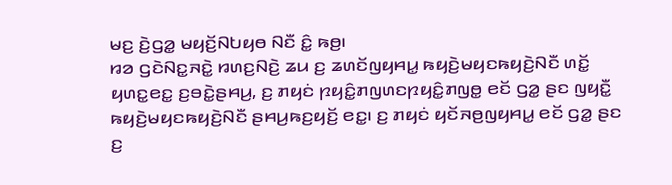ꤗꤢ꤬ ꤢꤧ꤬ꤞꤤ꤭ ꤗꤟꤢꤩ꤬ꤡꤝꤟꤥ ꤡꤢꤪ ꤢꤨ꤭ ꤒꤥ꤬꤯
ꤙꤤ ꤞꤢꤧꤡꤢ꤭ꤏꤢꤧ꤭ ꤙꤛꤢ꤬ꤡꤢꤧ꤬ ꤘꤣ ꤢ꤬ ꤘꤛꤢꤩꤜꤟꤌꤣ꤭ ꤒꤟꤢꤧ꤬ꤗꤟꤢꤒꤟꤢꤧ꤬ꤡꤢꤪ ꤛꤢꤩ꤭ ꤟꤛꤢ꤭ꤕꤢ꤭ ꤢ꤬ꤋꤢꤧ꤭ꤔꤌꤣ꤬, ꤢ꤬ ꤊꤟꤢꤦ ꤐꤟꤢꤨ꤭ꤊꤜꤛꤢꤐꤟꤢꤨ꤭ꤊꤜꤥ꤭ ꤕꤢꤩ ꤞꤤ꤭ ꤔꤢ ꤜꤟꤢꤪ꤭ ꤒꤟꤢꤧ꤬ꤗꤟꤢꤒꤟꤢꤧ꤬ꤡꤢꤪ ꤔꤌꤣ꤬ꤒꤢ꤬ꤟꤢꤩ꤬ ꤕꤢ꤭꤯ ꤢ꤬ ꤊꤟꤢꤦ ꤟꤢꤩꤏꤥ꤬ꤜꤟꤌꤣ꤭ ꤕꤢꤩ ꤞꤤ꤭ ꤔꤢ ꤢ꤬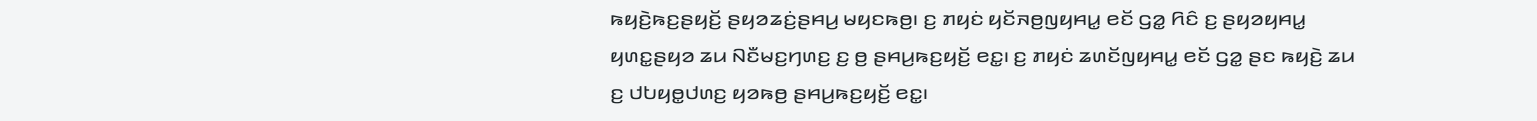ꤒꤟꤢꤧ꤬ꤒꤢ꤬ꤔꤟꤢꤩ꤬ ꤔꤟꤤꤘꤢꤦ꤬ꤔꤌꤣ꤬ ꤗꤟꤢꤒꤥ꤬꤯ ꤢ꤬ ꤊꤟꤢꤦ ꤟꤢꤩꤏꤥ꤬ꤜꤟꤌꤣ꤭ ꤕꤢꤩ ꤞꤤ꤭ ꤖꤢꤨ ꤢ꤬ ꤔꤟꤤꤟꤌꤣ꤭ ꤟꤛꤢ꤭ꤔꤟꤤ ꤘꤣ ꤡꤢꤪꤗꤢ꤬ꤚꤛꤢ꤬ ꤢ꤬ ꤥ꤬ ꤔꤌꤣ꤬ꤒꤢ꤬ꤟꤢꤩ꤬ ꤕꤢ꤭꤯ ꤢ꤬ ꤊꤟꤢꤦ ꤘꤛꤢꤩꤜꤟꤌꤣ꤭ ꤕꤢꤩ ꤞꤤ꤭ ꤔꤢ ꤒꤟꤢꤧ꤬ ꤘꤣ ꤢ꤬ ꤓꤝꤟꤥ꤭ꤓꤛꤢ꤬ ꤟꤤꤒꤥ꤬ ꤔꤌꤣ꤬ꤒꤢ꤬ꤟꤢꤩ꤬ ꤕꤢ꤭꤯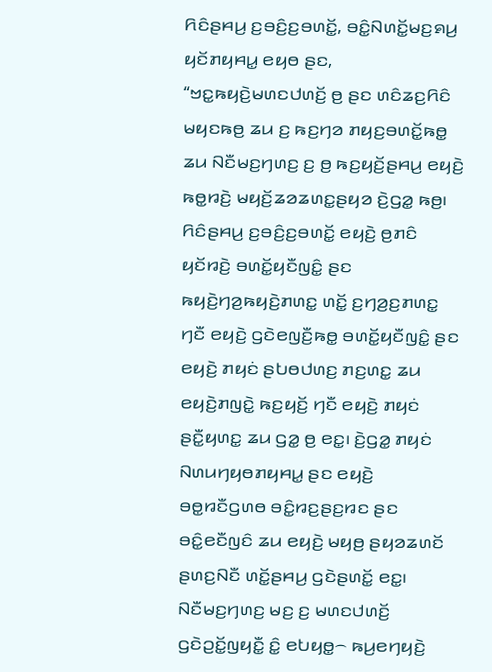ꤖꤢꤨꤔꤌꤣ꤬ ꤢ꤬ꤋꤢꤨ꤬ꤢ꤬ꤋꤛꤢꤩ꤭, ꤋꤢꤨ꤭ꤡꤛꤢꤩ꤭ꤗꤢ꤬ꤎꤣ꤬ ꤟꤢꤩꤊꤟꤌꤣ꤭ ꤕꤟꤥ ꤔꤢ, “ꤠꤢ꤭ꤒꤟꤢꤧ꤬ꤗꤛꤢꤓꤛꤢꤩ꤬ ꤥ꤬ ꤔꤢ ꤛꤢꤨꤘꤢ꤬ꤖꤢꤨ ꤗꤟꤢꤒꤥ꤬ ꤘꤣ ꤢ꤬ ꤒꤢ꤬ꤚꤤ ꤊꤟꤢ꤬ꤋꤛꤢꤩ꤭ꤒꤥ꤭ ꤘꤣ ꤡꤢꤪꤗꤢ꤬ꤚꤛꤢ꤬ ꤢ꤬ ꤥ꤬ ꤒꤢ꤬ꤟꤢꤩ꤬ꤔꤌꤣ꤬ ꤕꤟꤢꤧ꤬ ꤒꤥ꤭ꤙꤢꤧ꤬ ꤗꤟꤢꤩ꤬ꤘꤤꤘꤛꤢ꤭ꤔꤟꤤ ꤢꤧ꤬ꤞꤤ꤭ ꤒꤥ꤬꤯
ꤖꤢꤨꤔꤌꤣ꤬ ꤢ꤬ꤋꤢꤨ꤬ꤢ꤬ꤋꤛꤢꤩ꤭ ꤕꤟꤢꤧ꤬ ꤥ꤬ꤊꤢꤨ ꤟꤢꤩꤙꤢꤧ꤬ ꤋꤛꤢꤩ꤭ꤟꤢꤪꤜꤢꤨ꤭ ꤔꤢ ꤒꤟꤢꤧ꤬ꤚꤤ꤬ꤒꤟꤢꤧ꤬ꤊꤛꤢ꤭ ꤛꤢꤩ꤭ ꤢ꤬ꤚꤤ꤬ꤢ꤬ꤊꤛꤢ꤭ ꤚꤢꤪ ꤕꤟꤢꤧ꤬ ꤞꤢꤧꤕꤜꤢꤪ꤬ꤒꤥ꤭ ꤋꤛꤢꤩ꤭ꤟꤢꤪꤜꤢꤨ꤭ ꤔꤢ ꤕꤟꤢꤧ꤬ ꤊꤟꤢꤦ ꤔꤝꤥꤓꤛꤢ꤬ ꤊꤢ꤬ꤛꤢ꤭ ꤘꤣ ꤕꤟꤢꤧ꤬ꤊꤜꤢꤧ꤭ ꤒꤢ꤬ꤟꤢꤩ꤬ ꤚꤢꤪ ꤕꤟꤢꤧ꤬ ꤊꤟꤢꤦ ꤔꤢꤪ꤭ꤟꤛꤢ꤭ ꤘꤣ ꤞꤤ꤭ ꤥ꤬ ꤕꤢ꤭꤯ ꤢꤧ꤬ꤞꤤ꤭ ꤊꤟꤢꤦ ꤡꤛꤣꤚꤟꤥꤊꤟꤌꤣ꤭ ꤔꤢ ꤕꤟꤢꤧ꤬ ꤋꤥ꤭ꤙꤢꤪꤞꤛꤥ ꤋꤢꤨ꤭ꤙꤢ꤬ꤔꤢ꤬ꤙꤢ ꤔꤢ ꤋꤢꤨ꤭ꤕꤢꤪꤜꤢꤨ ꤘꤣ ꤕꤟꤢꤧ꤬ ꤗꤟꤥ꤬ ꤔꤟꤤꤘꤛꤢꤩ ꤔꤛꤢ꤬ꤡꤢꤪ ꤛꤢꤩ꤭ꤔꤌꤣ꤬ ꤞꤢꤧꤔꤛꤢꤩ꤭ ꤕꤢ꤭꤯
ꤡꤢꤪꤗꤢ꤬ꤚꤛꤢ꤬ ꤗꤢ꤬ ꤢ꤬ ꤗꤛꤢꤓꤛꤢꤩ꤬ ꤞꤢꤧꤑꤢꤩ꤭ꤜꤟꤢꤪ꤭ ꤢꤨ꤭ ꤕꤝꤟꤥ꤭꤮ ꤒꤣ꤬ꤕꤚꤟꤢꤧ꤬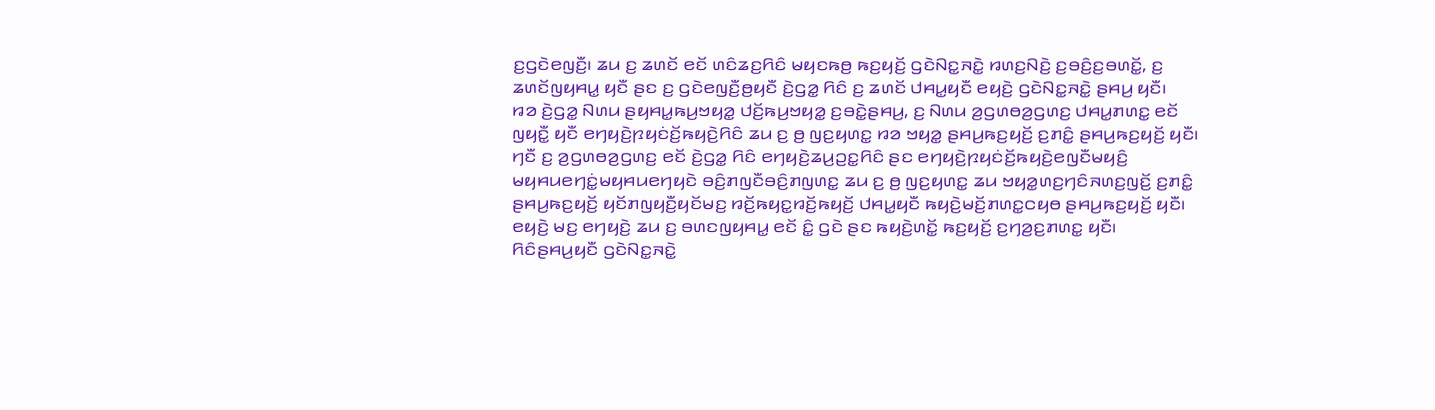ꤢ꤬ꤞꤢꤧꤕꤜꤢꤪ꤬꤯ ꤘꤣ ꤢ꤬ ꤘꤛꤢꤩ ꤕꤢꤩ ꤛꤢꤨꤘꤢ꤬ꤖꤢꤨ ꤗꤟꤢꤒꤥ꤬ ꤒꤢ꤬ꤟꤢꤩ꤬ ꤞꤢꤧꤡꤢ꤭ꤏꤢꤧ꤭ ꤙꤛꤢ꤬ꤡꤢꤧ꤬ ꤢ꤬ꤋꤢꤨ꤬ꤢ꤬ꤋꤛꤢꤩ꤭, ꤢ꤬ ꤘꤛꤢꤩꤜꤟꤌꤣ꤭ ꤟꤢꤪ ꤔꤢ ꤢ꤬ ꤞꤢꤧꤕꤜꤢꤪ꤬ꤥ꤬ꤟꤢꤪ ꤢꤧ꤬ꤞꤤ꤭ ꤖꤢꤨ ꤢ꤬ ꤘꤛꤢꤩ ꤓꤌꤣ꤭ꤟꤢꤪ ꤕꤟꤢꤧ꤬ ꤞꤢꤧꤡꤢ꤭ꤏꤢꤧ꤭ ꤔꤌꤣ꤬ ꤟꤢꤪ꤯
ꤙꤤ ꤢꤧ꤬ꤞꤤ꤭ ꤡꤛꤣ ꤔꤟꤌꤣ꤭ꤒꤣ꤬ꤠꤟꤤ꤭ ꤓꤢꤩ꤬ꤒꤣ꤬ꤠꤟꤤ꤭ ꤢ꤬ꤋꤢꤧ꤭ꤔꤌꤣ꤬, ꤢ꤬ ꤡꤛꤣ ꤤ꤬ꤞꤛꤥꤤ꤬ꤞꤛꤢ꤬ ꤓꤌꤣ꤭ꤊꤛꤢ꤭ ꤕꤢꤩ ꤜꤟꤢꤪ꤭ ꤟꤢꤪ ꤕꤚꤟꤢꤧ꤬ꤐꤟꤢꤦꤢꤩ꤬ꤒꤟꤢꤧ꤬ꤖꤢꤨ ꤘꤣ ꤢ꤬ ꤥ꤬ ꤜꤢ꤬ꤟꤛꤢ꤭ ꤙꤤ ꤠꤟꤤ꤭ ꤔꤌꤣ꤬ꤒꤢ꤬ꤟꤢꤩ꤬ ꤢ꤬ꤊꤢꤨ꤭ ꤔꤌꤣ꤬ꤒꤢ꤬ꤟꤢꤩ꤬ ꤟꤢꤪ꤯ ꤚꤢꤪ ꤢ꤬ ꤤ꤬ꤞꤛꤥꤤ꤬ꤞꤛꤢ꤬ ꤕꤢꤩ ꤢꤧ꤬ꤞꤤ꤭ ꤖꤢꤨ ꤕꤚꤟꤢꤧ꤬ꤘꤣ꤬ꤑꤢ꤭ꤖꤢꤨ ꤔꤢ ꤕꤚꤟꤢꤧ꤬ꤐꤟꤢꤦꤢꤩ꤬ꤒꤟꤢꤧ꤬ꤕꤜꤢꤪꤗꤟꤢꤨ꤬ ꤗꤟꤌꤣꤕꤚꤢꤦ꤭ꤗꤟꤌꤣꤕꤚꤟꤢꤧ ꤋꤢꤨ꤬ꤊꤜꤢꤪꤋꤢꤨ꤬ꤊꤜꤛꤢ꤭ ꤘꤣ ꤢ꤬ ꤥ꤬ ꤜꤢ꤬ꤟꤛꤢ꤭ ꤘꤣ ꤠꤟꤤ꤭ꤛꤢ꤬ꤚꤢꤨꤏꤛꤢ꤬ꤜꤢꤩ꤬ ꤢ꤬ꤊꤢꤨ꤭ ꤔꤌꤣ꤬ꤒꤢ꤬ꤟꤢꤩ꤬ ꤟꤢꤩꤊꤜꤟꤢꤪ꤬ꤟꤢꤩꤗꤢ꤬ ꤙꤢꤩ꤬ꤒꤟꤢ꤭ꤙꤢꤩ꤬ꤒꤟꤢꤩ꤬ ꤓꤌꤣ꤭ꤟꤢꤪ ꤒꤟꤢꤧ꤬ꤗꤢꤩ꤬ꤊꤛꤢ꤭ꤍꤟꤥ ꤔꤌꤣ꤬ꤒꤢ꤬ꤟꤢꤩ꤬ ꤟꤢꤪ꤯
ꤕꤟꤢꤧ꤬ ꤗꤢ꤬ ꤕꤚꤟꤢꤧ꤬ ꤘꤣ ꤢ꤬ ꤋꤛꤢꤜꤟꤌꤣ꤭ ꤕꤢꤩ ꤢꤨ꤭ ꤞꤢꤧ ꤔꤢ ꤒꤟꤢꤧ꤬ꤛꤢꤩ꤭ ꤒꤢ꤬ꤟꤢꤩ꤬ ꤢ꤬ꤚꤤ꤬ꤢ꤬ꤊꤛꤢ꤭ ꤟꤢꤪ꤯ ꤖꤢꤨꤔꤌꤣ꤬ꤟꤢꤪ ꤞꤢꤧꤡꤢ꤭ꤏꤢꤧ꤭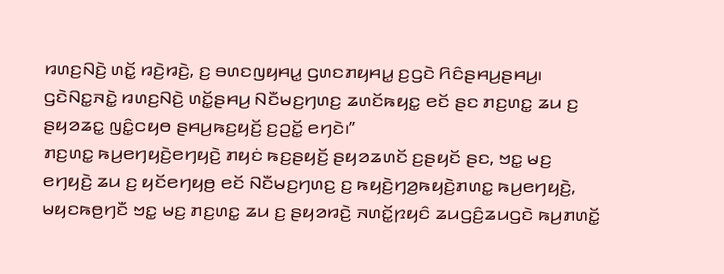ꤙꤛꤢ꤬ꤡꤢꤧ꤬ ꤛꤢꤩ꤭ ꤙꤢꤧ꤬ꤙꤢꤧ꤬, ꤢ꤬ ꤋꤛꤢꤜꤟꤌꤣ꤭ ꤞꤛꤢꤊꤟꤌꤣ꤭ ꤢ꤬ꤞꤢꤧ ꤖꤢꤨꤔꤌꤣ꤬ꤔꤌꤣ꤬꤯ ꤞꤢꤧꤡꤢ꤭ꤏꤢꤧ꤭ ꤙꤛꤢ꤬ꤡꤢꤧ꤬ ꤛꤢꤩ꤭ꤔꤌꤣ꤬ ꤡꤢꤪꤗꤢ꤬ꤚꤛꤢ꤬ ꤘꤛꤢꤩꤒꤟꤢ꤭ ꤕꤢꤩ ꤔꤢ ꤊꤢ꤬ꤛꤢ꤭ ꤘꤣ ꤢ꤬ ꤔꤟꤤꤘꤢ꤭ ꤜꤢꤨ꤭ꤍꤟꤥ ꤔꤌꤣ꤬ꤒꤢ꤬ꤟꤢꤩ꤬ ꤢ꤬ꤑꤢꤩ꤭ ꤕꤚꤢꤧ꤯”
ꤊꤢ꤬ꤛꤢ꤭ ꤒꤣ꤬ꤕꤚꤟꤢꤧ꤬ꤕꤚꤟꤢꤧ꤬ ꤊꤟꤢꤦ ꤒꤢ꤬ꤔꤟꤢꤩ꤬ ꤔꤟꤤꤘꤛꤢꤩ ꤢ꤬ꤔꤟꤢꤩ ꤔꤢ, ꤠꤢ꤭ ꤗꤢ꤬ ꤕꤚꤟꤢꤧ꤬ ꤘꤣ ꤢ꤬ ꤟꤢꤩꤕꤚꤟꤥ꤬ ꤕꤢꤩ ꤡꤢꤪꤗꤢ꤬ꤚꤛꤢ꤬ ꤢ꤬ ꤒꤟꤢꤧ꤬ꤚꤤ꤬ꤒꤟꤢꤧ꤬ꤊꤛꤢ꤭ ꤒꤣ꤬ꤕꤚꤟꤢꤧ꤬, ꤗꤟꤢꤒꤥ꤬ꤚꤢꤪ ꤠꤢ꤭ ꤗꤢ꤬ ꤊꤢ꤬ꤛꤢ꤭ ꤘꤣ ꤢ꤬ ꤔꤟꤤꤙꤢꤧ꤬ ꤏꤛꤢꤩ꤭ꤐꤟꤢꤨ ꤘꤣꤞꤢꤨ꤬ꤘꤣꤞꤢꤧ ꤒꤣ꤬ꤊꤛꤢꤩ꤭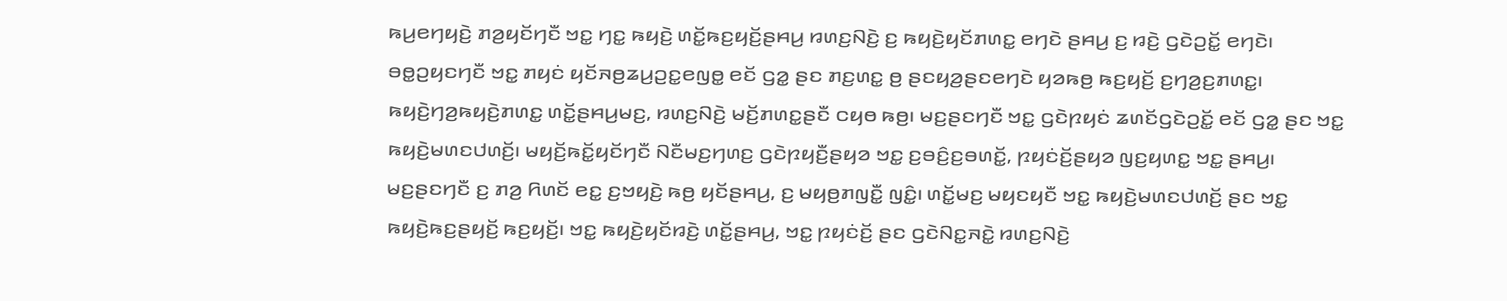ꤒꤣ꤬ꤕꤚꤟꤢꤧ꤬ ꤊꤤ꤬ꤟꤢꤩꤚꤢꤪ ꤠꤢ꤭ ꤚꤢ꤭ ꤒꤟꤢꤧ꤬ ꤛꤢꤩ꤭ꤒꤢ꤬ꤟꤢꤩ꤬ꤔꤌꤣ꤬ ꤙꤛꤢ꤬ꤡꤢꤧ꤬ ꤢ꤬ ꤒꤟꤢꤧ꤬ꤟꤢꤩꤊꤛꤢ꤭ ꤕꤚꤢꤧ ꤔꤌꤣ꤬ ꤢ꤬ ꤙꤢꤧ꤬ ꤞꤢꤧꤑꤢꤩ꤭ ꤕꤚꤢꤧ꤯
ꤋꤥ꤭ꤑꤟꤢꤚꤢꤪ ꤠꤢ꤭ ꤊꤟꤢꤦ ꤟꤢꤩꤏꤥ꤬ꤘꤣ꤬ꤑꤢ꤭ꤕꤜꤥ꤭ ꤕꤢꤩ ꤞꤤ꤭ ꤔꤢ ꤊꤢ꤬ꤛꤢ꤭ ꤥ꤬ ꤔꤢꤟꤤ꤬ꤔꤢꤕꤚꤢꤧ ꤟꤤꤒꤥ꤬ ꤒꤢ꤬ꤟꤢꤩ꤬ ꤢ꤬ꤚꤤ꤬ꤢ꤬ꤊꤛꤢ꤭꤯ ꤒꤟꤢꤧ꤬ꤚꤤ꤬ꤒꤟꤢꤧ꤬ꤊꤛꤢ꤭ ꤛꤢꤩ꤭ꤔꤌꤣ꤬ꤗꤢ꤬, ꤙꤛꤢ꤬ꤡꤢꤧ꤬ ꤗꤢꤩ꤬ꤊꤛꤢ꤭ꤔꤢꤪ ꤍꤟꤥ ꤒꤥ꤬꤯ ꤗꤢ꤬ꤔꤢꤚꤢꤪ ꤠꤢ꤭ ꤞꤢꤧꤐꤟꤢꤦ ꤘꤛꤢꤩꤞꤢꤧꤑꤢꤩ꤭ ꤕꤢꤩ ꤞꤤ꤭ ꤔꤢ ꤠꤢ꤭ ꤒꤟꤢꤧ꤬ꤗꤛꤢꤓꤛꤢꤩ꤬꤯ ꤗꤟꤢꤩ꤬ꤒꤢꤩ꤭ꤟꤢꤩꤚꤢꤪ ꤡꤢꤪꤗꤢ꤬ꤚꤛꤢ꤬ ꤞꤢꤧꤐꤟꤢꤪ꤬ꤔꤟꤤ ꤠꤢ꤭ ꤢ꤬ꤋꤢꤨ꤬ꤢ꤬ꤋꤛꤢꤩ꤭, ꤐꤟꤢꤦꤢꤩ꤬ꤔꤟꤤ ꤜꤢ꤬ꤟꤛꤢ꤭ ꤠꤢ꤭ ꤔꤌꤣ꤬꤯
ꤗꤢ꤬ꤔꤢꤚꤢꤪ ꤢ꤬ ꤊꤤ꤬ ꤖꤛꤢꤩ ꤕꤢ꤭ ꤢ꤬ꤠꤟꤢꤧ꤬ ꤒꤥ꤬ ꤟꤢꤩꤔꤌꤣ꤬, ꤢ꤬ ꤗꤟꤥ꤬ꤊꤜꤢꤪ꤭ ꤜꤢꤨ꤭꤯ ꤛꤢꤩ꤭ꤗꤢ꤬ ꤗꤟꤢꤟꤢꤪ ꤠꤢ꤭ ꤒꤟꤢꤧ꤬ꤗꤛꤢꤓꤛꤢꤩ꤬ ꤔꤢ ꤠꤢ꤭ ꤒꤟꤢꤧ꤬ꤒꤢ꤬ꤔꤟꤢꤩ꤬ ꤒꤢ꤬ꤟꤢꤩ꤬꤯ ꤠꤢ꤭ ꤒꤟꤢꤧ꤬ꤟꤢꤩꤙꤢꤧ꤬ ꤛꤢꤩ꤭ꤔꤌꤣ꤬, ꤠꤢ꤭ ꤐꤟꤢꤦꤢꤩ꤬ ꤔꤢ ꤞꤢꤧꤡꤢ꤭ꤏꤢꤧ꤭ ꤙꤛꤢ꤬ꤡꤢꤧ꤬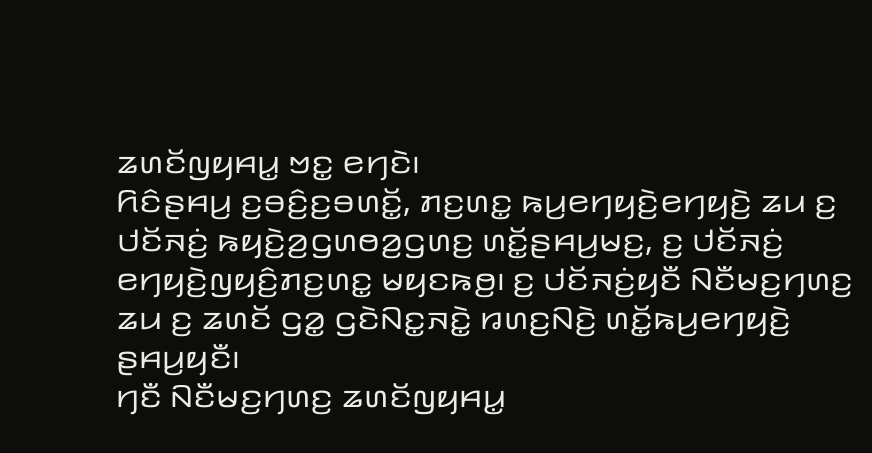ꤘꤛꤢꤩꤜꤟꤌꤣ꤭ ꤠꤢ꤭ ꤕꤚꤢꤧ꤯
ꤖꤢꤨꤔꤌꤣ꤬ ꤢ꤬ꤋꤢꤨ꤬ꤢ꤬ꤋꤛꤢꤩ꤭, ꤊꤢ꤬ꤛꤢ꤭ ꤒꤣ꤬ꤕꤚꤟꤢꤧ꤬ꤕꤚꤟꤢꤧ꤬ ꤘꤣ ꤢ꤬ ꤓꤢꤩꤏꤢꤦ꤬ ꤒꤟꤢꤧ꤬ꤤ꤬ꤞꤛꤥꤤ꤬ꤞꤛꤢ꤬ ꤛꤢꤩ꤭ꤔꤌꤣ꤬ꤗꤢ꤬, ꤢ꤬ ꤓꤢꤩꤏꤢꤦ꤬ ꤕꤚꤟꤢꤧ꤬ꤜꤟꤢꤨ꤬ꤊꤢ꤬ꤛꤢ꤭ ꤗꤟꤢꤒꤥ꤬꤯ ꤢ꤬ ꤓꤢꤩꤏꤢꤦ꤬ꤟꤢꤪ ꤡꤢꤪꤗꤢ꤬ꤚꤛꤢ꤬ ꤘꤣ ꤢ꤬ ꤘꤛꤢꤩ ꤞꤤ꤭ ꤞꤢꤧꤡꤢ꤭ꤏꤢꤧ꤭ ꤙꤛꤢ꤬ꤡꤢꤧ꤬ ꤛꤢꤩ꤭ꤒꤣ꤬ꤕꤚꤟꤢꤧ꤬ ꤔꤌꤣ꤬ꤟꤢꤪ꤯
ꤚꤢꤪ ꤡꤢꤪꤗꤢ꤬ꤚꤛꤢ꤬ ꤘꤛꤢꤩꤜꤟꤌꤣ꤭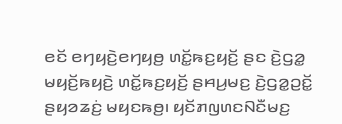ꤕꤢꤩ ꤕꤚꤟꤢꤧ꤬ꤕꤚꤟꤥ꤬ ꤛꤢꤩ꤭ꤒꤢ꤬ꤟꤢꤩ꤬ ꤔꤢ ꤢꤧ꤬ꤞꤤ꤭ ꤗꤟꤢꤩ꤬ꤒꤟꤢꤧ꤬ ꤛꤢꤩ꤭ꤒꤢ꤬ꤟꤢꤩ꤬ ꤔꤌꤣ꤬ꤗꤢ꤬ ꤢꤧ꤬ꤞꤤ꤭ꤑꤢꤩ꤭ ꤔꤟꤤꤘꤢꤦ꤬ ꤗꤟꤢꤒꤥ꤬꤯ ꤟꤢꤩꤊꤜꤛꤢꤡꤢꤪꤗꤢ꤬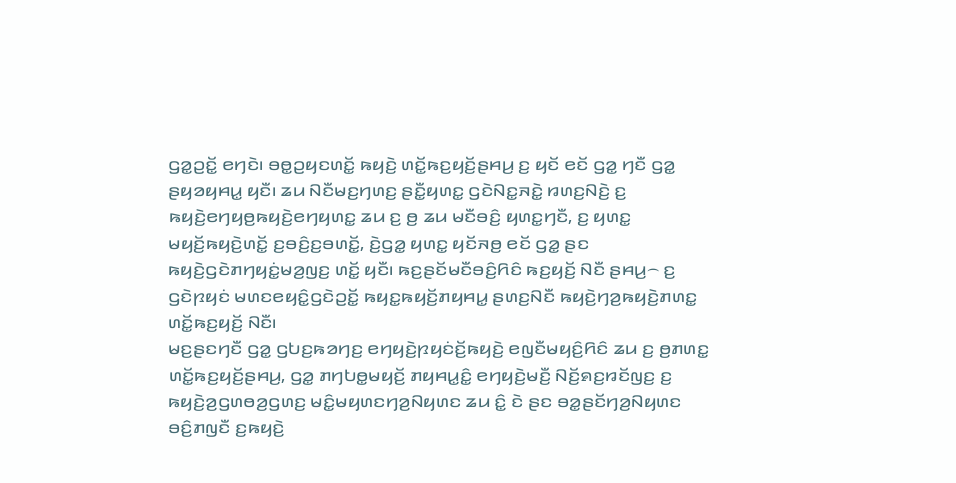ꤞꤤ꤭ꤑꤢꤩ꤭ ꤕꤚꤢꤧ꤯ ꤋꤥ꤭ꤑꤟꤢꤛꤢꤩ꤭ ꤒꤟꤢꤧ꤬ ꤛꤢꤩ꤭ꤒꤢ꤬ꤟꤢꤩ꤬ꤔꤌꤣ꤬ ꤢ꤬ ꤟꤢꤩ ꤕꤢꤩ ꤞꤤ꤭ ꤚꤢꤪ ꤞꤤ꤭ ꤔꤟꤤꤟꤌꤣ꤭ ꤟꤢꤪ꤯ ꤘꤣ ꤡꤢꤪꤗꤢ꤬ꤚꤛꤢ꤬ ꤔꤢꤪ꤭ꤟꤛꤢ꤭ ꤞꤢꤧꤡꤢ꤭ꤏꤢꤧ꤭ ꤙꤛꤢ꤬ꤡꤢꤧ꤬ ꤢ꤬ ꤒꤟꤢꤧ꤬ꤕꤚꤟꤥ꤬ꤒꤟꤢꤧ꤬ꤕꤚꤟꤛꤢ꤭ ꤘꤣ ꤢ꤬ ꤥ꤬ ꤘꤣ ꤗꤢꤪꤋꤢꤨ꤬ ꤟꤛꤢ꤭ꤚꤢꤪ, ꤢ꤬ ꤟꤛꤢ꤭ ꤗꤟꤢꤩ꤬ꤒꤟꤢꤧ꤬ꤛꤢꤩ꤭ ꤢ꤬ꤋꤢꤨ꤬ꤢ꤬ꤋꤛꤢꤩ꤭, ꤢꤧ꤬ꤞꤤ꤭ ꤟꤛꤢ꤭ ꤟꤢꤩꤏꤥ꤬ ꤕꤢꤩ ꤞꤤ꤭ ꤔꤢ ꤒꤟꤢꤧ꤬ꤞꤢꤧꤊꤚꤟꤢꤦ꤭ꤗꤤ꤬ꤜꤢ꤬ ꤛꤢꤩ꤭ ꤟꤢꤪ꤯ ꤒꤢ꤬ꤔꤢꤩꤗꤢꤪꤋꤢꤨ꤬ꤖꤢꤨ ꤒꤢ꤬ꤟꤢꤩ꤬ ꤡꤢꤪ ꤔꤌꤣ꤬꤮ ꤢ꤬ ꤞꤢꤧꤐꤟꤢꤦ ꤗꤛꤢꤕꤟꤢꤨ꤭ꤞꤢꤧꤑꤢꤩ꤭ ꤒꤟꤢ꤭ꤒꤟꤢꤩ꤬ꤊꤟꤌꤣ꤭ ꤔꤛꤢ꤬ꤡꤢꤪ ꤒꤟꤢꤧ꤬ꤚꤤ꤬ꤒꤟꤢꤧ꤬ꤊꤛꤢ꤭ ꤛꤢꤩ꤭ꤒꤢ꤬ꤟꤢꤩ꤬ ꤡꤢꤪ꤯
ꤗꤢ꤬ꤔꤢꤚꤢꤪ ꤞꤤ꤭ ꤞꤝꤢ꤬ꤒꤤꤚꤢ꤬ ꤕꤚꤟꤢꤧ꤬ꤐꤟꤢꤦꤢꤩ꤬ꤒꤟꤢꤧ꤬ ꤕꤜꤢꤪꤗꤟꤢꤨ꤬ꤖꤢꤨ ꤘꤣ ꤢ꤬ ꤥ꤬ꤊꤛꤢ꤭ ꤛꤢꤩ꤭ꤒꤢ꤬ꤟꤢꤩ꤬ꤔꤌꤣ꤬, ꤞꤤ꤭ ꤊꤚꤝꤥ꤭ꤗꤟꤢꤩ꤬ ꤊꤟꤌꤣ꤭ꤢꤨ꤭ ꤕꤚꤟꤢꤧ꤬ꤗꤢꤪ꤬ ꤡꤢꤩ꤬ꤎꤢ꤬ꤙꤢꤩꤜꤢ꤬ ꤢ꤬ ꤒꤟꤢꤧ꤬ꤤ꤬ꤞꤛꤥꤤ꤬ꤞꤛꤢ꤬ ꤗꤢꤨ꤭ꤗꤟꤛꤢꤚꤤ꤬ꤡꤟꤛꤢ ꤘꤣ ꤢꤨ꤭ ꤢꤧ ꤔꤢ ꤋꤤ꤭ꤔꤢꤩꤚꤤ꤬ꤡꤟꤛꤢ ꤋꤢꤨ꤬ꤊꤜꤢꤪ ꤢ꤬ꤒꤟꤢꤧ꤬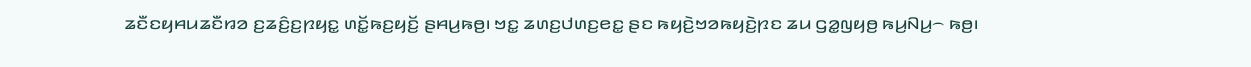ꤘꤢꤪꤢꤟꤌꤣꤘꤢꤪꤙꤤ ꤢ꤬ꤘꤢꤨ꤬ꤢ꤬ꤐꤟꤢ꤭ ꤛꤢꤩ꤭ꤒꤢ꤬ꤟꤢꤩ꤬ ꤔꤌꤣ꤬ꤒꤥ꤬꤯ ꤠꤢ꤭ ꤘꤛꤢ꤬ꤓꤛꤢ꤬ꤕꤢ꤭ ꤔꤢ ꤒꤟꤢꤧ꤬ꤠꤤꤒꤟꤢꤧ꤬ꤐꤢ ꤘꤣ ꤞꤤ꤭ꤜꤟꤥ꤬ ꤒꤣ꤬ꤡꤣ꤬꤮ ꤒꤥ꤬꤯